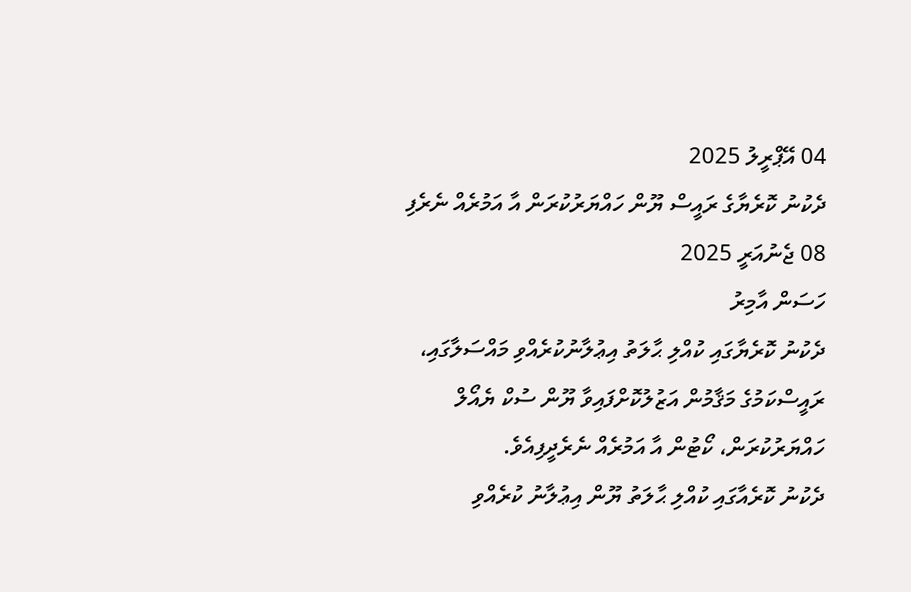04 އޭޕްރީލު 2025
ދެކުނު ކޮރެޔާގެ ރައީސް ޔޫން ހައްޔަރުކުރަން އާ އަމުރެއް ނެރެފި
08 ޖެނުއަރީ 2025
ހަސަން އާމިރު
ދެކުނު ކޮރެޔާގައި ކުއްލި ޙާލަތު އިޢުލާނުކުރެއްވި މައްސަލާގައި، ރައީސްކަމުގެ މަޤާމުން އަޒުލުކޮށްފައިވާ ޔޫން ސުކް ޔެއޯލް ހައްޔަރުކުރަން، ކޯޓުން އާ އަމުރެއް ނެރެދީފިއެވެ.
ދެކުނު ކޮރެއާގައި ކުއްލި ޙާލަތު ޔޫން އިޢުލާނު ކުރެއްވި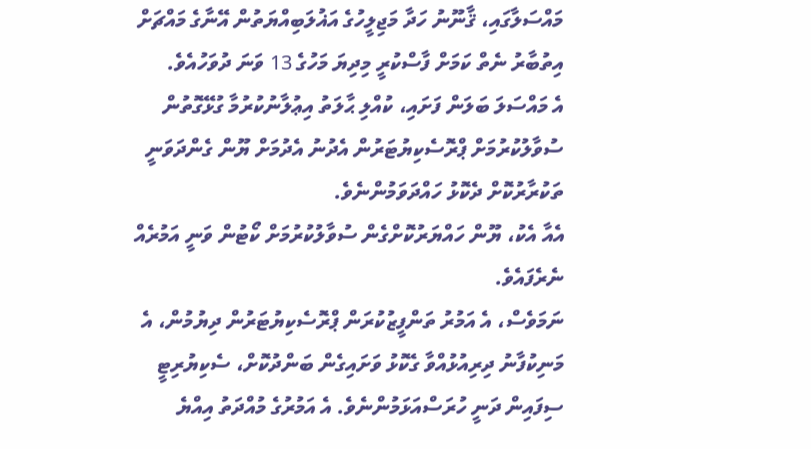މައްސަލާގައި، ޤާނޫނު ހަދާ މަޖިލީހުގެ އަޣުލަބިއްޔަތުން އޭނާގެ މައްޗަށް އިތުބާރު ނެތް ކަމަށް ފާސްކުރީ މިދިޔަ މަހުގެ 13 ވަނަ ދުވަހުއެވެ.
އެ މައްސަލަ ބަލަން ފަށައި، ކުއްލި ޙާލަތު އިޢުލާނުކުރުމާ ގުޅޭގޮތުން ސުވާލުކުރުމަށް ޕްރޮސެކިޔުޓަރުން އެދުނު އެދުމަށް ޔޫން ގެންދަވަނީ ތަކުރާރުކޮށް ދެކޮޅު ހައްދަވަމުންނެވެ.
އެއާ އެކު، ޔޫން ހައްޔަރުކޮށްގެން ސުވާލުކުރުމަށް ކޯޓުން ވަނީ އަމުރެއް ނެރެފައެވެ.
ނަމަވެސް، އެ އަމުރު ތަންފީޒުކުރަން ޕްރޮސެކިޔުޓަރުން ދިޔުމުން، އެ މަނިކުފާނު ދިރިއުޅުއްވާ ގެކޮޅު ވަށައިގެން ބަންދުކޮށް، ސެކިޔުރިޓީ ސިފައިން ދަނީ ހުރަސްއަޅަމުންނެވެ. އެ އަމުރުގެ މުއްދަތު އިއްޔެ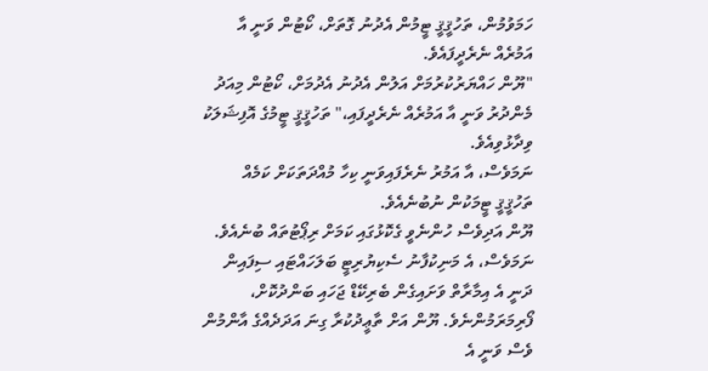ހަމަވުމުން، ތަހުޤީޤީ ޓީމުން އެދުނު ގޮތަށް، ކޯޓުން ވަނީ އާ އަމުރެއް ނެރެދީފައެވެ.
"ޔޫން ހައްޔަރުކުރުމަށް އަލުން އެދުނު އެދުމަށް، ކޯޓުން މިއަދު މެންދުރު ވަނީ އާ އަމުރެއް ނެރެދީފައި،" ތަހުޤީޤީ ޓީމުގެ އޮފިޝަލަކު ވިދާޅުވިއެވެ.
ނަމަވެސް، އާ އަމުރު ނެރެފައިވަނީ ކިހާ މުއްދަތަކަށް ކަމެއް ތަހުޤީޤީ ޓީމަކުން ނުބުނެއެވެ.
ޔޫން އަދިވެސް ހުންނެވީ ގެކޮޅުގައި ކަމަށް ރިޕޯޓުތައް ބުނެއެވެ. ނަމަވެސް، އެ މަނިކުފާނު ސެކިޔުރިޓީ ބަލަހައްޓައި ސިފައިން ދަނީ އެ އިމާރާތް ވަށައިގެން ބެރިކޭޑް ޖަހައި ބަންދުކޮށް، ފޯރިމަރަމުންނެވެ. ޔޫން އަށް ތާޢީދުކުރާ ގިނަ އަދަދެއްގެ އާންމުން ވެސް ވަނީ އެ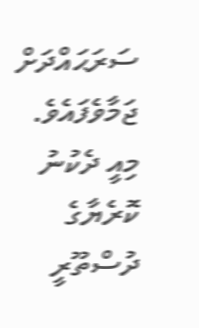ސަރަޙައްދަށް ޖަމާވެފައެވެ.
މިއީ ދެކުނު ކޮރެޔާގެ ދުސްތޫރީ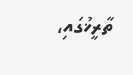ތާރީޚުގައި،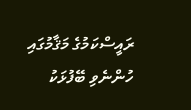ރައީސްކަމުގެ މަޤާމުގައި ހުންނެވި ބޭފުޅަކު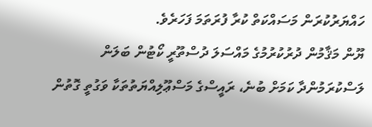ހައްޔަރުކުރަން މަސައްކަތް ކުރާ ފުރަތަމަ ފަހަރެވެ.
ޔޫން މަޤާމުން ދުރުކުރުމުގެ މައްސަލަ ދުސްތޫރީ ކޯޓުން ބަލަން ލަސްކުރަމުންދާ ކަމަށް ބުނެ، ރައީސްގެ މަސްޢޫލިއްޔަތުތަކާ ވަގުތީ ގޮތުން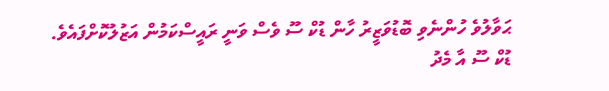ޙަވާލުވެ ހުންނެވި ބޮޑުވަޒީރު ހާން ޑުކް ސޫ ވެސް ވަނީ ރައީސްކަމުން އަޒުލުކޮށްފައެވެ.
ޑުކް ސޫ އާ މެދު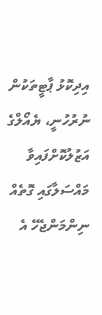އިދިކޮޅު ޕާޓީތަކުން ނުރުހުނީ، ޔެއޯލްގެ އަޒުލުކޮށްފައިވާ މައްސަލާގައި ގޮތެއް ނިންމަންޖެހޭ އެ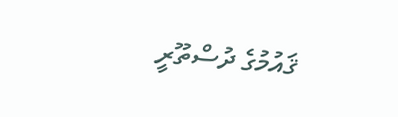ޤައުމުގެ ދުސްތޫރީ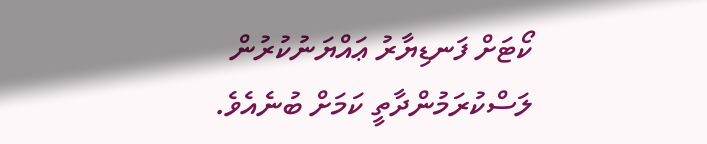ކޯޓަށް ފަނޑިޔާރު ޢައްޔަނުކުރުން ލަސްކުރަމުންދާތީ ކަމަށް ބުނެއެވެ.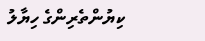ކިޔުންތެރިންގެ ހިޔާލު